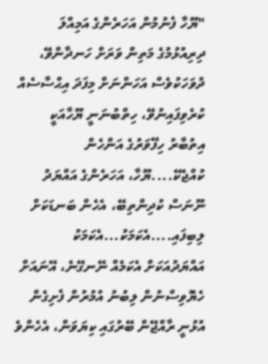"ޔޫހާ ފެނުމުން އަހަރެންގެ އަމިއްލަ ދިރިއުޅުމުގެ މަތިން ވަރަށް ހަނދާންވޭ، ދުވަހަކުވެސް އަހަންނަށް މިފަދަ އިޙްސާސެއް ކުރެވިފައިނުވޭ، ހިތްބުނަނީ ޔޫހާއަކީ އިތުބާރު ހިފޭވަރުގެ އަންހެން ކުއްޖެކޭ....ޔޫހާ، އަހަރެންގެ އައްޔަދު ނޫނަސް ކުދިންތިބޭ، އެހެން ބަނޑަކަށް ލިބިފައި....އެކަމަކު...އެކަމަކު އައްޔަދުއަކަށް އެކަމެއް ނޭނގޭނެ، އޭނައަށް ހެޔޮވިސްނުން ލިބުނު އުމުރުން ފެށިގެން އުޅުނީ ރާއްޖޭން ބޭރުގައި ކިޔަވަން، އެހެންވެ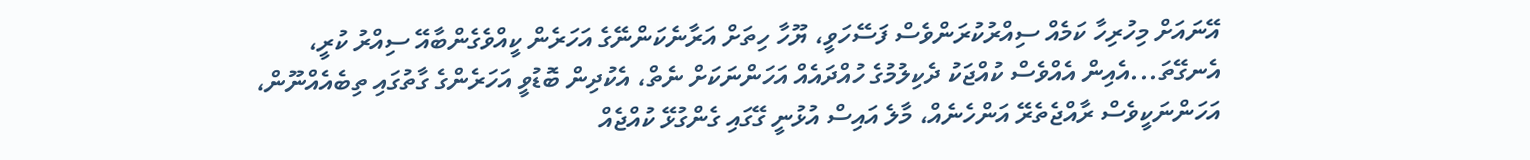އޭނައަށް މިހުރިހާ ކަމެއް ސިއްރުކުރަންވެސް ފަސޭހަވީ، ޔޫހާ ހިތަށް އަރާނެކަންނޭގެ އަހަރެން ކީއްވެގެންބާއޭ ސިއްރު ކުރީ، އެނގޭތަ...އެއިން އެއްވެސް ކުއްޖަކު ދެކިލުމުގެ ހުއްދައެއް އަހަންނަކަށް ނެތް، އެކުދިން ބޮޑުވީ އަހަރެންގެ ގާތުގައި ތިބެއެއްނޫން، އަހަންނަކީވެސް ރާއްޖެތެރޭ އަންހެނެއް، މާލެ އައިސް އުޅުނީ ގޭގައި ގެންގުޅޭ ކުއްޖެއް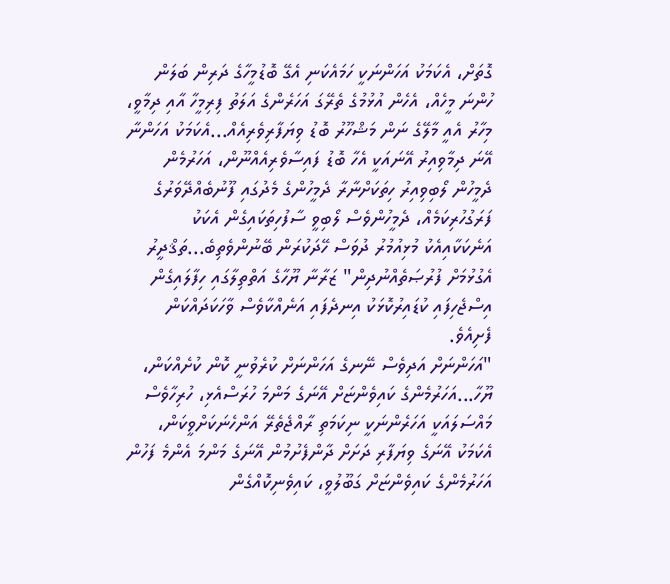ގޮތަށް، އެކަމަކު އަހަންނަކީ ހަމައެކަނި އެގޭ ބޮޑުމީހާގެ ދަރިން ބަލަން ހުންނަ މީހެއް، އެހެން އުޅުމުގެ ތެރޭގަ އަހަރެންގެ އަލަތު ފިރިމީހާ އާއި ދިމާވީ، މިހާރު އެއީ މާލޭގެ ނަން މަޝްހޫރު ބޮޑު ވިޔަފާރިވެރިއެއް...އެކަމަކު އަހަންނާ އޭނަ ދިމާވިއިރު އޭނައަކީ އެހާ ބޮޑު ފައިސާވެރިއެއްނޫން، އަހަރުމެން ދެމީހުން ލޯބިވިއިރު ހިތަކަށްނާރާ ދެމީހުންގެ މެދުގައި ފޫނުބެއްދޭވަރުގެ ފަރަގުހުރިކަމެއް، ދެމީހުންވެސް ލޯބިވީ ސާފުހިތަކައިގެން އެކަކު އަނެކަކާއިއެކު މުޅިއުމުރު ދުވަސް ހޭދަކުރަން ބޭނުންވެތިބެ...ތަޤްދީރު އެގުޅުމަށް ފުރުޞަތެއްނުދިން" ޒަރާނާ ޔޫހާގެ އަތްތިލާގައި ހިފާލައިގެން އިސްޖެހިފައި ކުޑައިރުކޮޅަކު އިނދެފައި އަނެއްކާވެސް ވާހަކަދައްކަން ފެށިއެވެ.
"އަހަންނަށް އަދިވެސް ނޭނގެ އަހަންނަށް ކުރެވުނީ ކޮން ކުށެއްކަން، ޔޫހާ...އަހަރުމެންގެ ކައިވެންޏަށް އޭނަގެ މަންމަ ހުރަސްއެޅި، ހުރިހާވެސް މައްސަލައަކީ އަހަރެންނަކީ ނިކަމަތި ރާއްޖެތެރޭ އަންހެނަކަށްވީކަން، އެކަމަކު އޭނަގެ ވިޔަފާރި ދަށަށް ދާންފެށުމުން އޭނަގެ މަންމަ އެންމެ ފަހުން އަހަރުމެންގެ ކައިވެންޏަށް ގަބޫލުވީ، ކައިވެނިކޮއްގެން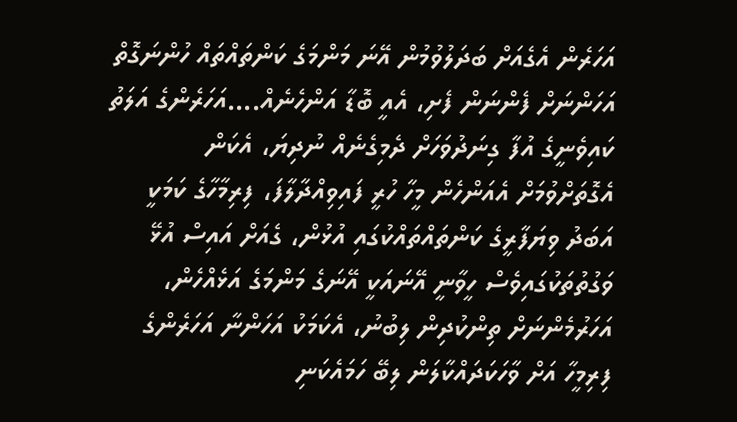އަހަރެން އެގެއަށް ބަދަލުވުމުން އޭނަ މަންމަގެ ކަންތައްތައް ހުންނަގޮތް އަހަންނަށް ފެންނަން ފެށި، އެއީ ބޮޑާ އަންހެނެއް....އަހަރެންގެ އަލަތު ކައިވެނީގެ އުފާ ގިނަދުވަހަށް ދެމިގެނެއް ނުދިޔަ، އެކަން އެގޮތަށްވުމަށް އެއަންހެން މީހާ ހުރީ ފައިވިއްދާލާފަ، ފިރިމާހާގެ ކަމަކީ އަބަދު ވިޔަފާރީގެ ކަންތައްތައްކުގައި އުޅުން، ގެއަށް އައިސް އުޅޭ ވަގުތުތަކުގައިވެސް ހީވާނީ އޭނައަކީ އޭނަގެ މަންމަގެ އަޅެއްހެން، އަހަރުމެންނަށް ތިންކުދިން ލިބުނު، އެކަމަކު އަހަންނާ އަހަރެންގެ ފިރިމީހާ އަށް ވާހަކަދައްކާލަން ލިބޭ ހަމައެކަނި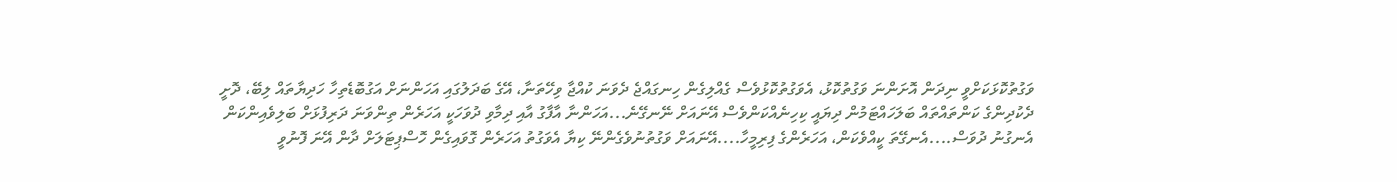ވަގުތުކޮޅަކަށްވީ ނިދަން އޮށަންނަ ވަގުތުކޮޅު، އެވަގުތުކޮޅުވެސް ގެއްލިގެން ހިނގައްޖެ ދެވަނަ ކުއްޖާ ވިހޭތަނާ، އޭގެ ބަދަލުގައި އަހަންނަށް އަގުބޮޑެތިހާ ހަދިޔާތައް ލިބޭ، ދޮށީ ދެކުދިންގެ ކަންތައްތައް ބަލަހައްޓަމުން ދިޔައީ ކިހިނެއްކަންވެސް އޭނައަށް ނޭނގޭނެ...އަހަންނާ އާފާގު އާއި ދިމާވި ދުވަހަކީ އަހަރެން ތިންވަނަ ދަރިފުޅަށް ބަލިވެއިންކަން އެނގުނު ދުވަސް....އެނގޭތަ ކީއްވެކަން، އަހަރެންގެ ފިރިމީހާ....އޭނައަށް ވަގުތުނުވެގެންނޭ ކިޔާ އެވަގުތު އަހަރެން ގޮވައިގެން ހޮސްޕިޓަލަށް ދާން އޭނަ ފޮނުވީ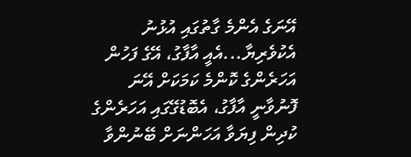އޭނަގެ އެންމެ ގާތުގައި އުޅުނު އެކުވެރިޔާ...އެއީ އާފާގު، އޭގެ ފަހުން އަހަރެންގެ ކޮންމެ ކަމަކަށް އޭނަ ފޮނުވާނީ އާފާގު، އެބޮޑުގޭގައި އަހަރެންގެ ކުދިން ފިޔަވާ އަހަންނަށް ބޭނުންވާ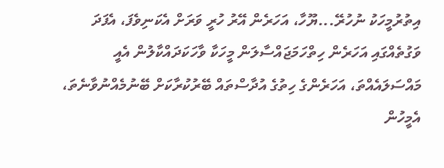އިތުރުމީހަކު ނުހުރޭ...ޔޫހާ، އަހަރެން އޭރު ހުރީ ވަރަށް އެކަނިވެފަ، އެފަދަ ވަގުތެއްގައި އަހަރެން ހިތްހަމަޖައްސާލަން މީހަކާ ވާހަކަދައްކާލުން އެއީ މައްސަލައެއްތަ، އަހަރެންގެ ހިތުގެ އުދާސްތައް ބޭރުކުރާކަށް ބޭނުމެއްނުވާނެތަ، އެމީހުން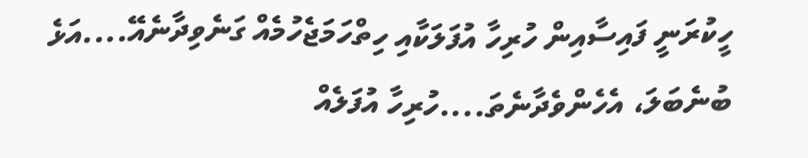ހީކުރަނީ ފައިސާއިން ހުރިހާ އުފަލަކާއި ހިތްހަމަޖެހުމެއް ގަނެވިދާނެއޭ....އަޅެ ބުނެބަލަ، އެހެންވެދާނެތަ....ހުރިހާ އުފަލެއް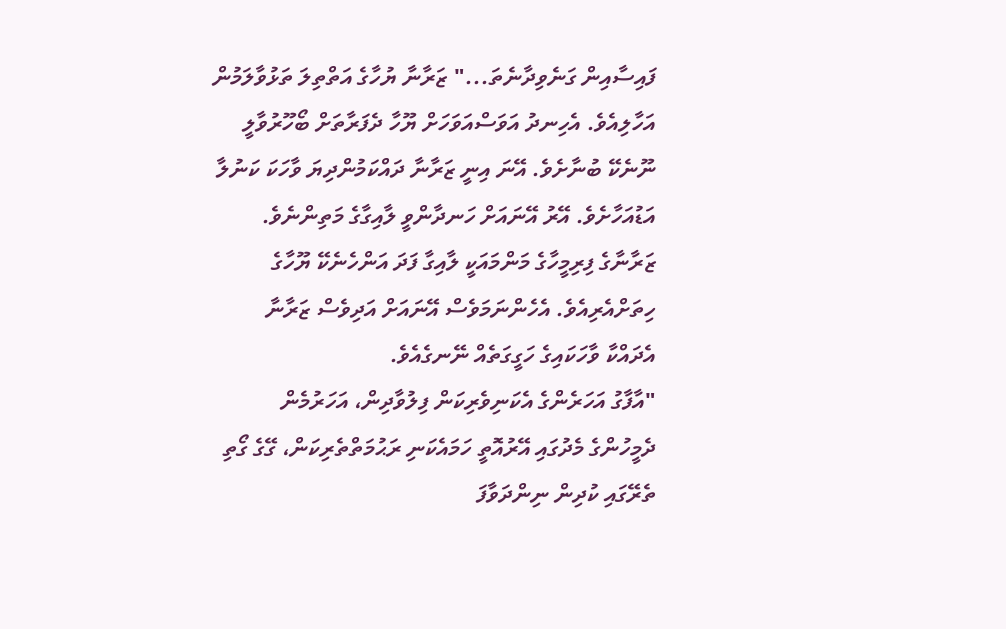ފައިސާއިން ގަނެވިދާނެތަ..." ޒަރާނާ ޔުހާގެ އަތްތިލަ ތަޅުވާލަމުން އަހާލިއެވެ. އެހިނދު އަވަސްއަވަހަށް ޔޫހާ ދެފަރާތަށް ބޯހޫރުވާލީ ނޫނެކޭ ބުނާށެވެ. އޭނަ އިނީ ޒަރާނާ ދައްކަމުންދިޔަ ވާހަކަ ކަނުލާ އަޑުއަހާށެވެ. އޭރު އޭނައަށް ހަނދާންވީ ލާއިގާގެ މަތިންނެވެ. ޒަރާނާގެ ފިރިމީހާގެ މަންމައަކީ ލާއިގާ ފަދަ އަންހެނެކޭ ޔޫހާގެ ހިތަށްއެރިއެވެ. އެހެންނަމަވެސް އޭނައަށް އަދިވެސް ޒަރާނާ އެދައްކާ ވާހަކައިގެ ހަގީގަތެއް ނޭނގެއެވެ.
"އާފާގު އަހަރެންގެ އެކަނިވެރިކަން ފިލުވާދިން، އަހަރުމެން ދެމީހުންގެ މެދުގައި އޭރުއޮތީ ހަމައެކަނި ރަޙުމަތްތެރިކަން، ގޭގެ ގޯތި ތެރޭގައި ކުދިން ނިންދަވާފަ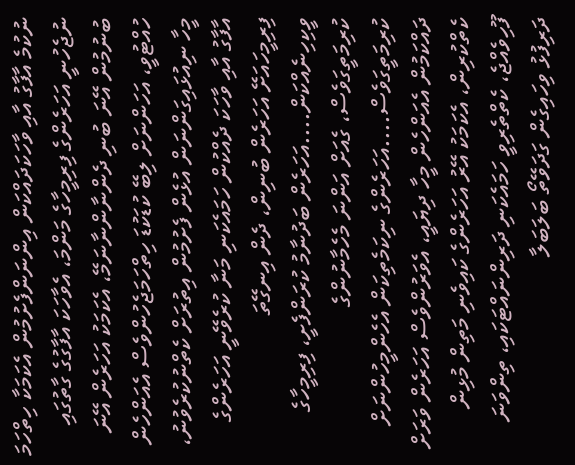ނުކުމެ އާފާގު އާއި ވާހަކަދައްކަން އިންނަންފެށުމުން އެކަމަކާ ހިތްހަމަ ނުޖެހުނީ އަހަރެންގެ ފިރިމީހާގެ މަންމަ، އެވާހަކަ އާފާގުގެ ގާތުގައި ބުނުމުން އޭނަ ބުނި ދެންނާންނާނަމޭ، އެކަމަކު އަހަރެން އޭނަ ހުއްޓުވީ، އަހަންނަށް ލިބޭ ކުޑަކުޑަ ހިތްހަމަޖެހުންވެސް އެއަންހެން މީހާ ނިއުޅައިގަންނަން އުޅެން ފެށުމުން އިތުރަށް ކެތްނުކުރެވުނު، އާފާގު އާއި ވާހަކަ ދެއްކުން ހަމައެކަނި މަނާ ކުރެވޭނީ އަހަރެންގެ ފިރިމީހައަށޭ އަހަރެން ބުނިން، ދެން އިނގޭތަ ވީކިހިނެއްކަން....އަހަރެން ބަދުނާމު ކުރަންފެށީ، ފިރިމީހާގެ ކުރިމަތީގަވެސް، ގެއަށް އަންނަ މެހެމާނުންގެ ކުރިމަތީގަވެސް....އަހަރެންގެ ނިކަމެތިކަން އެހެންމީހުންނަށް ދައްކަމުން އެއަންހެން މީހާ ދިޔައީ، އެވަރުންވެސް އަހަރެން ވަރަށް ކެތްކުރިން، އެކަމަކު އޭރު އަހަރެންގެ ކައިވެނި މަތިން މުޅިން ފޫހިވެއްޖެ، ކެތްތެރިވީ ހަމައެކަނި ދަރިންނައްޓަކައި، ތިންވަނަ ދަރިފުޅު ވިހައިގެން ގަދަވޭތޯ ބަލަބަލާ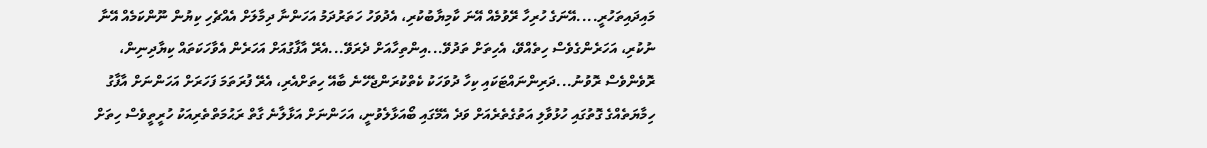މައިދައިތަހުރީ....އޭނަގެ ހުރިހާ ރޭވުމެއް އޭނަ ކާމިޔާބުކުރި، އެދުވަހު ހަތަރުދަމު އަހަންނާ ދިމާލަށް އެއްޗެހި ކިޔުން ނޫންކަމެއް އޭނާ ނުކުރި، އަހަރެންގެވެސް ހިތެއްވޭ، އެހިތަށް ތަދުވޭ...އިންތިހާއަށް ދެރަވޭ...އެރޭ އާފާގުއަށް އަހަރެން އެވާހަކަތައް ކިޔާދިނިން، ރޮވެންވެސް ރޮވުނު...ދަރިންނައްޓަކައި ކިހާ ދުވަހަކު ކެތްކުރަންޖެހޭނެ ބާއޭ ހިތަށްއެރި، އެރޭ ފުރަތަމަ ފަހަރަށް އަހަންނަށް އާފާގު ހިމާޔަތެއްގެ ގޮތުގައި ހުޅުވާލި އަތުގެތެރެއަށް ވަދެ އެމޭގައި ބޯއަޅާލެވުނީ، އަހަންނަށް އަޅާލާނެ ގާތް ރަޙުމަތްތެރިއަކު ހުރީތީވެސް ހިތަށް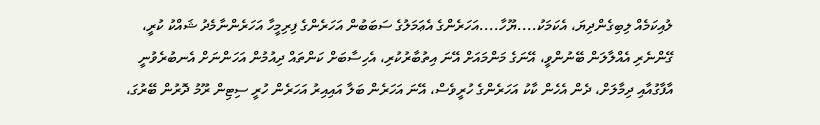ލުއިކަމެއް ލިބިގެންދިޔަ، އެކަމަކު....ޔޫހާ....އަހަރެންގެ އެޢަމަލުގެ ސަބަބުން އަހަރެންގެ ފިރިމީހާ އަހަރެންނާމެދު ޝައްކު ކުރީ، ގޭންނެރި އެއްލާލަން ބޭނުންވީ، އޭނަގެ މަންމައަށް އޭނަ އިތުބާރުކުރި، އެހިސާބަށް ކަންތައް ދިއުމުން އަހަންނަށް އެނބުރެވުނީ އާފާގުއާއި ދިމާލަށް، ދެން އެހެން ކާކު އަހަރެންގެ ހުރީވެސް، އޭނަ އަހަރެން ބަލާ އައިއިރު އަހަރެން ހުރީ ސިޓިން ރޫމު ދޮރުން ބޭރުގަ،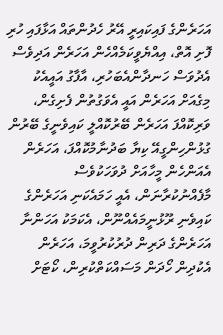އަހަރެންގެ ފައިކައިރީ އޭރު ހެދުންތައް އަޅާފައި ހުރި ފޮށި އޮތް، އިއްޔެވީކަމެއްހެން އަހަރެން އަދިވެސް އެދުވަސް ހަނދާންއެބަހުރި، އާފާގު އައީއެކު މިގެއަށް އަހަރެން އައީ އެވަގުތުން ފެށިގެން، ވަރިކޮއްފަ އަހަރެން ބޭރުކޮއްލީ ކައިވެނީގެ ބޭރުން ގުޅުންހިންގީއޭ ކިޔާ ބަދުނާމުކޮއްފަ، އަހަރެން އެއަންހެން މީހާއަށް ދުވަހަކުވެސް މާފެއްނުކުރާނަން، އެއީ ހަމައެކަނި އަހަރެންގެ ކައިވެނި ރޫޅުނީމައެއްނޫން، އެކަމަކު އަހަންނާ އަހަރެންގެ ދަރިން ދުރުކުރުވީމަ، އަހަރެން އެކުދިން ހޯދަން މަސައްކަތްކުރިން، ކޯޓަށް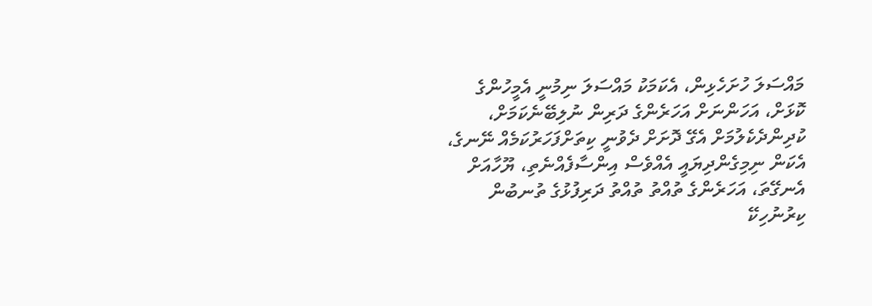މައްސަލަ ހުށަހެޅިން، އެކަމަކު މައްސަލަ ނިމުނީ އެމީހުންގެ ކޮޅަށް، އަހަންނަށް އަހަރެންގެ ދަރިން ނުލިބޭނެކަމަށް، ކުދިންދެކެލުމަށް އެގޭ ދޮށަށް ދެވުނީ ކިތަށްފަހަރުކަމެއް ނޭނގެ، އެކަން ނިމިގެންދިޔައީ އެއްވެސް އިންސާފެއްނެތި، ޔޫހާއަށް އެނގޭތަ، އަހަރެންގެ ތުއްތު ތުއްތު ދަރިފުޅުގެ ތުނބުން ކިރުނުހިކޭ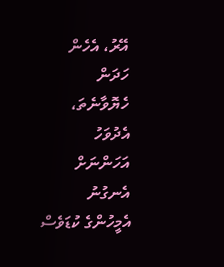އޭރު، އެހެން ހަދަން ހެޔޮވާނެތަ، އެދުވަހު އަހަންނަށް އެނގުނު އެމީހުންގެ ކުޑަވެސް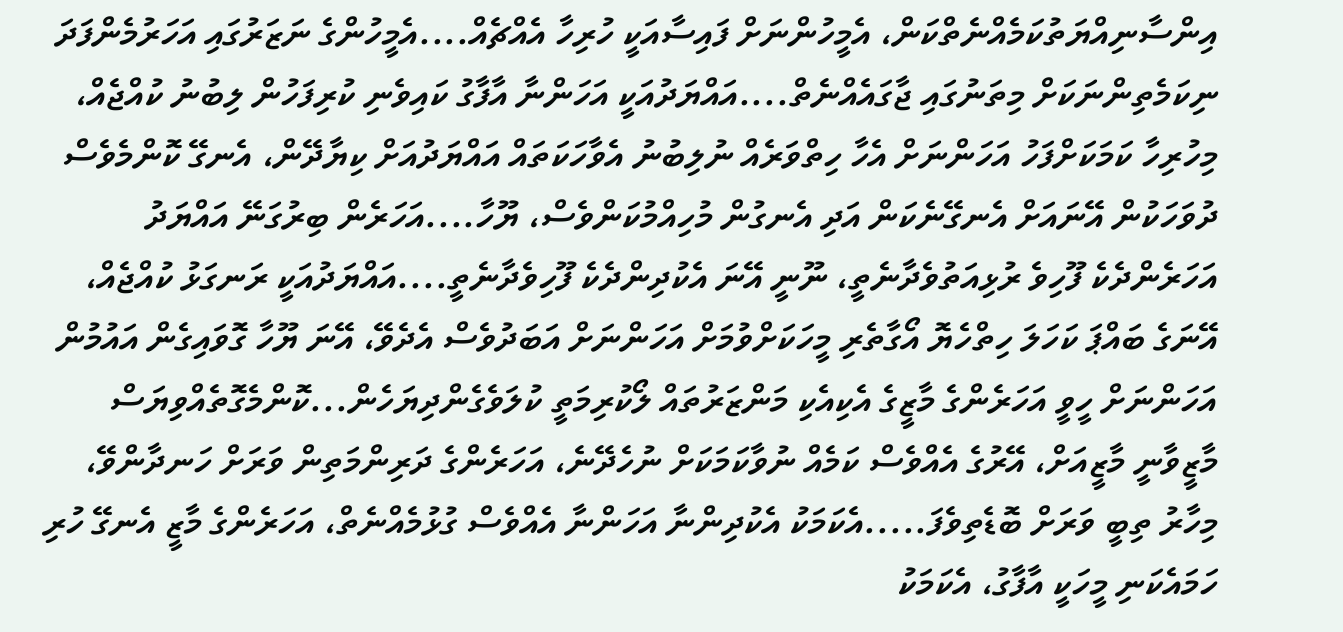އިންސާނިއްޔަތުކަމެއްނެތްކަން، އެމީހުންނަށް ފައިސާއަކީ ހުރިހާ އެއްޗެއް....އެމީހުންގެ ނަޒަރުގައި އަހަރުމެންފަދަ ނިކަމެތިންނަކަށް މިތަނުގައި ޖާގައެއްނެތް....އައްޔަދުއަކީ އަހަންނާ އާފާގު ކައިވެނި ކުރިފަހުން ލިބުނު ކުއްޖެއް، މިހުރިހާ ކަމަކަށްފަހު އަހަންނަށް އެހާ ހިތްވަރެއް ނުލިބުނު އެވާހަކަތައް އައްޔަދުއަށް ކިޔާދޭން، އެނގޭ ކޮންމެވެސް ދުވަހަކުން އޭނައަށް އެނގޭނެކަން އަދި އެނގުން މުހިއްމުކަންވެސް، ޔޫހާ....އަހަރެން ބިރުގަނޭ އައްޔަދު އަހަރެންދެކެ ފޫހިވެ ރުޅިއަތުވެދާނެތީ، ނޫނީ އޭނަ އެކުދިންދެކެ ފޫހިވެދާނެތީ....އައްޔަދުއަކީ ރަނގަޅު ކުއްޖެއް، އޭނަގެ ބައްޕަ ކަހަލަ ހިތްހެޔޮ އޯގާތެރި މީހަކަށްވުމަށް އަހަންނަށް އަބަދުވެސް އެދެވޭ، އޭނަ ޔޫހާ ގޮވައިގެން އައުމުން އަހަންނަށް ހީވީ އަހަރެންގެ މާޒީގެ އެކިއެކި މަންޒަރުތައް ލޯކުރިމަތީ ކުލަވެގެންދިޔަހެން...ކޮންމެގޮތެއްވިޔަސް މާޒީވާނީ މާޒީއަށް، އޭރުގެ އެއްވެސް ކަމެއް ނުވާކަމަކަށް ނުހެދޭނެ، އަހަރެންގެ ދަރިންމަތިން ވަރަށް ހަނދާންވޭ، މިހާރު ތިބީ ވަރަށް ބޮޑެތިވެފަ.....އެކަމަކު އެކުދިންނާ އަހަންނާ އެއްވެސް ގުޅުމެއްނެތް، އަހަރެންގެ މާޒީ އެނގޭ ހުރި ހަމައެކަނި މީހަކީ އާފާގު، އެކަމަކު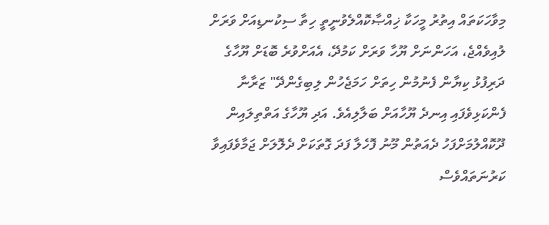މިވާހަކަތައް އިތުރު މީހަކާ ޚިއްޞާކޮއްލެވުނީތީ ހިތާ ސިކުނޑިއަށް ވަރަށް ލުއިވެއްޖެ، އަހަންނަށް ޔޫހާ ވަރަށް ކަމުދޭ، އެއަށްވުރެ ބޮޑަށް ޔޫހާގެ ދަރިފުޅު ކިޔާން ފެނުމުން ހިތަށް ހަމަޖެހުން ލިބިގެންދޭ" ޒަރާނާ ފެންކަޅިވެފައި އިނދެ ޔޫހާއަށް ބަލާލިއެވެ. އަދި ޔޫހާގެ އަތްތިލައިން ދޫކޮއްލުމަށްފަހު ދެއަތުން މޫނު ފޮހެލާ ފަދަ ގޮތަކަށް ދެލޮލަށް ޖަމާވެފައިވާ ކަރުނަތައްވެސް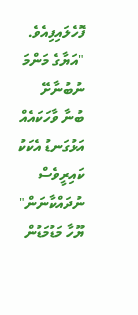ފޮހެލައިފިއެވެ.
"އަޔާގެ މަންމަ ނުބުނާށޭ ބުނާ ވާހަކައެއް އަޅުގަނޑު އެކަކު ކައިރީވެސް ނުދައްކާނަން" ޔޫހާ މަޑުމަޑުން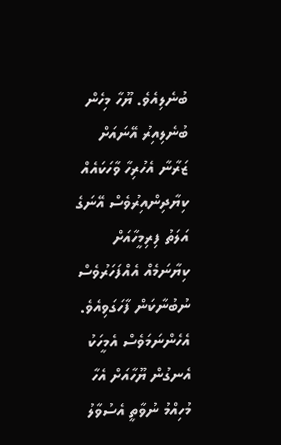ބުނެލިއެވެ. ޔޫހާ މިހެން ބުނެލިއިރު އޭނައަށް ޒަރާނާ އެހުރިހާ ވާހަކައެއް ކިޔާދިންއިރުވެސް އޭނަގެ އަލަތު ފިރިމީހާއަށް ކިޔާނަމެއް އެއްފަހަރުވެސް ނުބުނާކަން ފާހަގަވިއެވެ. އެހެންނަމަވެސް އެމީހަކު އެނގުން ޔޫހާއަށް އެހާ މުހިއްމު ނުވާތީ އެސުވާލު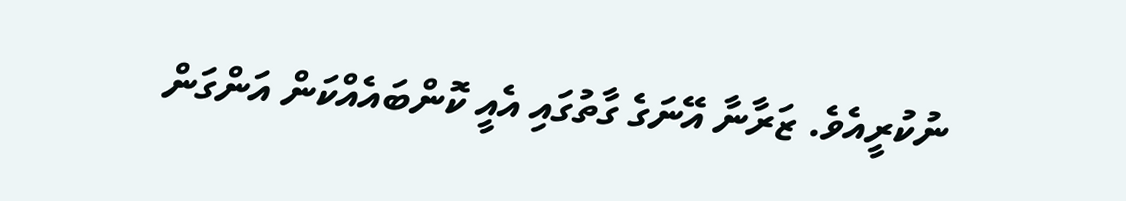ނުކުރީއެވެ. ޒަރާނާ އޭނަގެ ގާތުގައި އެއީ ކޮންބައެއްކަން އަންގަން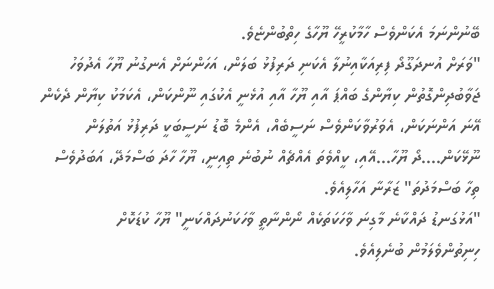ބޭނުންނަމަ އެކަންވެސް ހާމާކުރީހޭ ޔޫހާގެ ހިތްބުންޏެވެ.
"ވަރަށް އުނދަގޫދޯ ފިރިއަކާއިނުލާ އެކަނި ދަރިފުޅު ބަލަން، އަހަންނަށް އެނގުނު ޔޫހާ އެދުވަހު ޖަވާބުދިންގޮތުން ކިޔާންގެ ބައްޕަ އާއި ޔޫހާ އާއި އުޅެނީ އެކުގައި ނޫންކަން، އެކަމަކު ކިޔާން ދެކެން އޭނަ އަންނަކަން، އެވަރުވާކަންވެސް ނަސީބެއް، އެންމެ ބޮޑު ނަސީބަކީ ދަރިފުޅު އަތުލަން ނޫޅޭކަން....ދޯ ޔޫހާ...އޭއި، ކީއްވެތަ އެއްޗެއް ނުބުނެ ތިއިނީ، ޔޫހާ ހާދަ ބަސްމަދޭ، އަބަދުވެސް ތިހާ ބަސްމަދުތަ" ޒަރާނާ އަހާލިއެވެ.
"އަޅުގަނޑު ދައްކާނެ މާގިނަ ވާހަކަތަކެއް ނޯންނާތީ ވާހަކަނުދައްކަނީ" ޔޫހާ ކުޑަކޮށް ހިނިތުންވެލަމުން ބުނެލިއެވެ.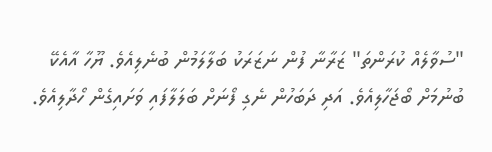"ސުވާލެއް ކުރަންތަ" ޒަރާނާ ފުން ނަޒަރަކު ބަލާލަމުން ބުނެލިއެވެ. ޔޫހާ އާއެކޭ ބުނުމަށް ބޯޖަހާލިއެވެ. އަދި ދަބަހުން ނެގި ފޯނަށް ބަލަލާފައި ވަށައިގެން ހޯދާލިއެވެ.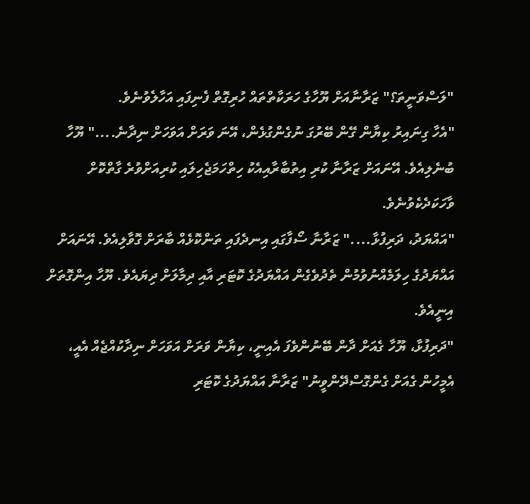"ލަސްވަނީތަ؟" ޒަރާނާއަށް ޔޫހާގެ ހަރަކާތްތައް ހުރިގޮތް ފެނިފައި އަހާލެވުނެވެ.
"އެހާ ގިނައިރު ކިޔާން ގޭން ބޭރުގަ ނުގެންގުޅެން، އޭނަ ވަރަށް އަވަހަށް ނިދާނެ...." ޔޫހާ ބުނެލިއެވެ. އޭނައަށް ޒަރާނާ ކުރި އިތުބާރާއިއެކު ހިތްހަމަޖެހިލައި ކުރިއަށްވުރެ ގާތްކޮށް ވާހަކަދެކެވުނެވެ.
"އައްޔަދު، ދަރިފުޅާ...." ޒަރާނާ ސޯފާގައި އިނދެފައި ތަންކޮޅެއް ބާރަށް ގޮވާލިއެވެ. އޭނައަށް އައްޔަދުގެ ހިލަމެއްނުވުމުން ތެދުވެގެން އައްޔަދުގެ ކޮޓަރި އާއި ދިމާލަށް ދިޔައެވެ. ޔޫހާ އިންގޮތަށް އިނީއެވެ.
"ދަރިފުޅާ، ޔޫހާ ގެއަށް ދާން ބޭނުންވެފަ އެއިނީ، ކިޔާން ވަރަށް އަވަހަށް ނިދާކުއްޖެއް އެއީ، އެމީހުން ގެއަށް ގެންގޮސްދޭންވީނު" ޒަރާނާ އައްޔަދުގެ ކޮޓަރި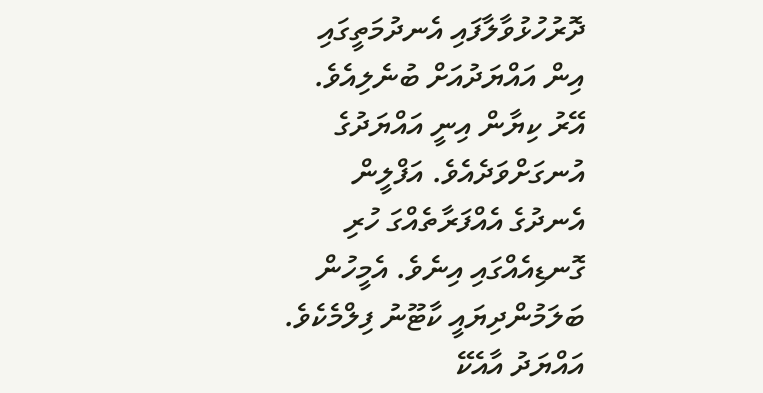ދޮރުހުޅުވާލާފައި އެނދުމަތީގައި އިން އައްޔަދުއަށް ބުނެލިއެވެ. އޭރު ކިޔާން އިނީ އައްޔަދުގެ އުނގަށްވަދެއެވެ. އަފްލީން އެނދުގެ އެއްފަރާތެއްގަ ހުރި ގޮނޑިއެއްގައި އިނެވެ. އެމީހުން ބަލަމުންދިޔައީ ކާޓޫނު ފިލްމެކެވެ. އައްޔަދު އާއެކޭ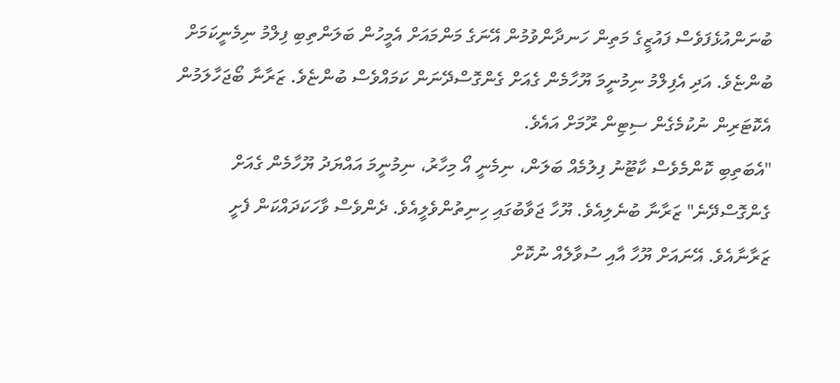ބުނަންއުޅެފަވެސް ފައުޒީގެ މަތިން ހަނދާންވުމުން އޭނަގެ މަންމައަށް އެމީހުން ބަލަންތިބި ފިލްމު ނިމެނީކަމަށް ބުންޏެވެ. އަދި އެފިލްމު ނިމުނީމަ ޔޫހާމެން ގެއަށް ގެންގޮސްދޭނަން ކަމައްވެސް ބުންޏެވެ. ޒަރާނާ ބޯޖަހާލަމުން އެކޮޓަރިން ނުކުމެގެން ސިޓިން ރޫމަށް އައެވެ.
"އެބަތިބި ކޮންމެވެސް ކާޓޫނު ފިލުމެއް ބަލަން، ނިމެނީ އޯ މިހާރު، ނިމުނީމަ އައްޔަދު ޔޫހާމެން ގެއަށް ގެންގޮސްދޭނެ" ޒަރާނާ ބުނެލިއެވެ. ޔޫހާ ޖަވާބުގައި ހިނިތުންވެލީއެވެ. ދެންވެސް ވާހަކަދައްކަން ފެށީ ޒަރާނާއެވެ. އޭނައަށް ޔޫހާ އާއި ސުވާލެއް ނުކޮށް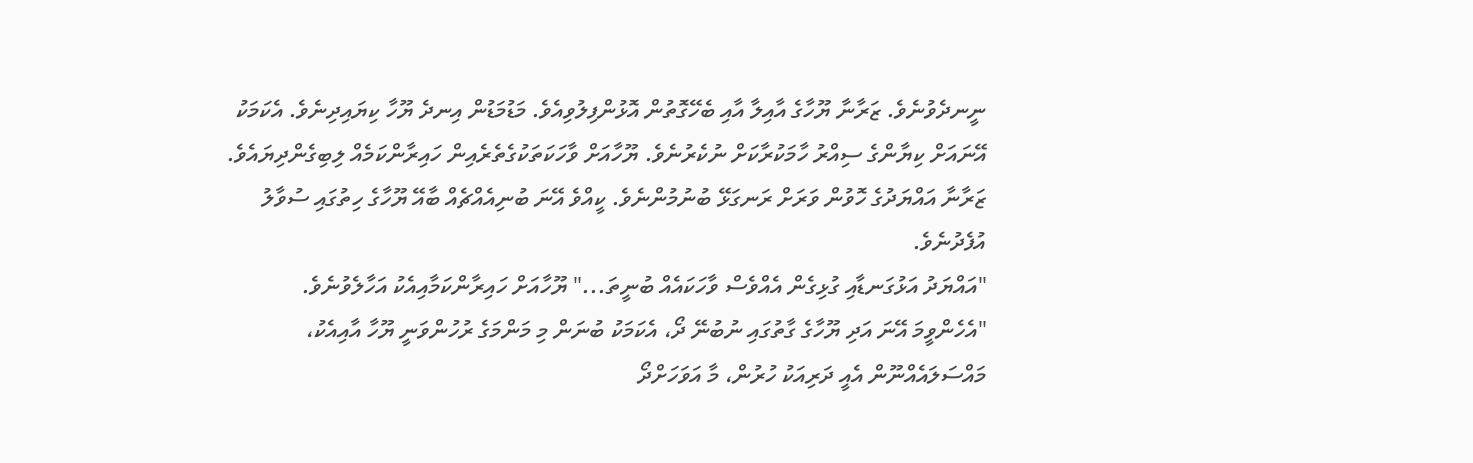ނީނދެވުނެވެ. ޒަރާނާ ޔޫހާގެ އާއިލާ އާއި ބެހޭގޮތުން އޮޅުންފިލުވިއެވެ. މަޑުމަޑުން އިނދެ ޔޫހާ ކިޔައިދިނެވެ. އެކަމަކު އޭނައަށް ކިޔާންގެ ސިއްރު ހާމަކުރާކަށް ނުކެރުނެވެ. ޔޫހާއަށް ވާހަކަތަކުގެތެރެއިން ހައިރާންކަމެއް ލިބިގެންދިޔައެވެ. ޒަރާނާ އައްޔަދުގެ ހޮވުން ވަރަށް ރަނގަޅޭ ބުނުމުންނެވެ. ކީއްވެ އޭނަ ބުނިއެއްޗެއް ބާއޭ ޔޫހާގެ ހިތުގައި ސުވާލު އުފެދުނެވެ.
"އައްޔަދު އަޅުގަނޑާއި ގުޅިގެން އެއްވެސް ވާހަކައެއް ބުނީތަ..." ޔޫހާއަށް ހައިރާންކަމާއިއެކު އަހާލެވުނެވެ.
"އެހެންވީމަ އޭނަ އަދި ޔޫހާގެ ގާތުގައި ނުބުނޭ ދޯ، އެކަމަކު ބުނަން މި މަންމަގެ ރުހުންވަނީ ޔޫހާ އާއިއެކު، މައްސަލައެއްނޫން އެއީ ދަރިއަކު ހުރުން، މާ އަވަހަށްދޯ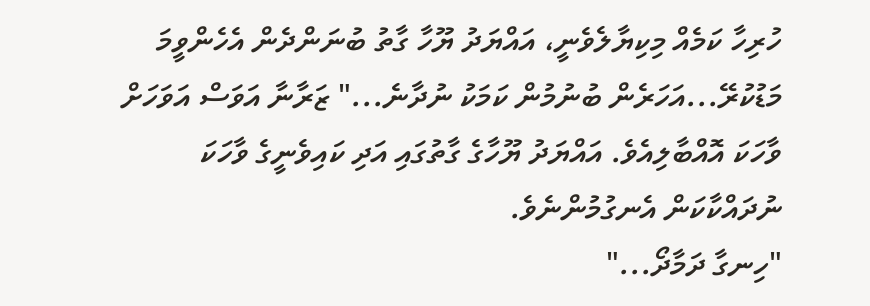ހުރިހާ ކަމެއް މިކިޔާލެވެނީ، އައްޔަދު ޔޫހާ ގާތު ބުނަންދެން އެހެންވީމަ މަޑުކުރޭ...އަހަރެން ބުނުމުން ކަމަކު ނުދާނެ..." ޒަރާނާ އަވަސް އަވަހަށް ވާހަކަ އޮއްބާލިއެވެ. އައްޔަދު ޔޫހާގެ ގާތުގައި އަދި ކައިވެނީގެ ވާހަކަ ނުދައްކާކަން އެނގުމުންނެވެ.
"ހިނގާ ދަމާދޯ..."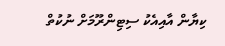ކިޔާން އާއިއެކު ސިޓިންރޫމަށް ނުކުތް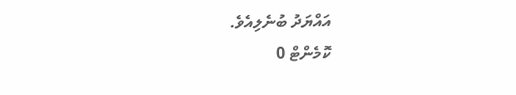އައްޔަދު ބުނެލިއެވެ.
ކޮމެންޓް 0